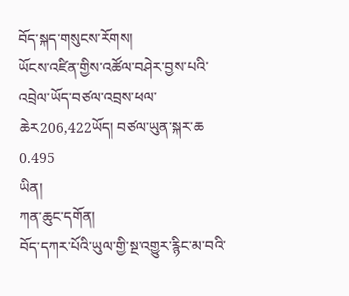བོད་སྐད་གསུངས་རོགས།
ཡོངས་འཛིན་གྱིས་འཚོལ་བཤེར་བྱས་པའི་འབྲེལ་ཡོད་བཙལ་འབྲས་ཕལ་ཆེར206,422ཡོད། བཙལ་ཡུན་སྐར་ཆ 0.495
ཡིན།
ཀན་ཆུང་དགོན།
བོད་དཀར་པོའི་ཡུལ་གྱི་སྔ་འགྱུར་རྙིང་མ་བའི་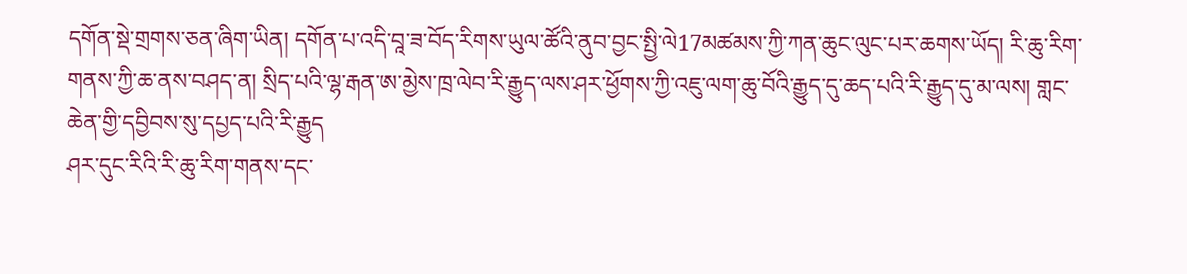དགོན་སྡེ་གྲགས་ཅན་ཞིག་ཡིན། དགོན་པ་འདི་བཱ་ཟ་བོད་རིགས་ཡུལ་ཚོའི་ནུབ་བྱང་སྤྱི་ལེ17མཚམས་ཀྱི་ཀན་ཆུང་ལུང་པར་ཆགས་ཡོད། རི་ཆུ་རིག་གནས་ཀྱི་ཆ་ནས་བཤད་ན། སྲིད་པའི་ལྷ་རྒན་ཨ་མྱེས་ཁྲ་ལེབ་རི་རྒྱུད་ལས་ཤར་ཕྱོགས་ཀྱི་འཇུ་ལག་ཆུ་བོའི་རྒྱུད་དུ་ཆད་པའི་རི་རྒྱུད་དུ་མ་ལས། གླང་ཆེན་གྱི་དབྱིབས་སུ་དཔྱད་པའི་རི་རྒྱུད
ཤར་དུང་རིའི་རི་ཆུ་རིག་གནས་དང་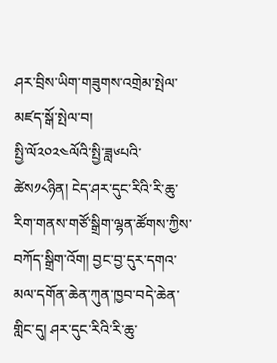ཤར་བྲིས་ཡིག་གཟུགས་འགྲེམ་སྤེལ་མཛད་སྒོ་སྤེལ་བ།
སྤྱི་ལོ༢༠༢༤ལོའི་སྤྱི་ཟླ༦པའི་ཚེས༡༨ཉིན། ངེད་ཤར་དུང་རིའི་རི་ཆུ་རིག་གནས་གཙོ་སྒྲིག་ལྷན་ཚོགས་ཀྱིས་བཀོད་སྒྲིག་འོག། བྱང་བྱ་དུར་དགའ་མལ་དགོན་ཆེན་ཀུན་ཁྱབ་བདེ་ཆེན་གླིང་དུ། ཤར་དུང་རིའི་རི་ཆུ་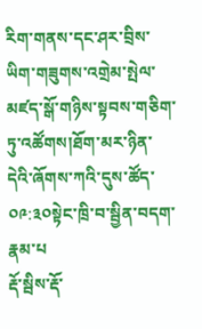རིག་གནས་དང་ཤར་བྲིས་ཡིག་གཟུགས་འགྲེམ་སྤེལ་མཛད་སྒོ་གཉིས་སྟབས་གཅིག་ཏུ་འཚོགས།ཐོག་མར་ཉིན་དེའི་ཞོགས་ཀའི་དུས་ཚོད་༠༩:༣༠སྟེང་ཁྲི་བ་སྦྱིན་བདག་རྣམ་པ
རྡོ་སྦིས་རྡོ་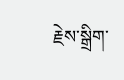རྗེས་སྒྲིག་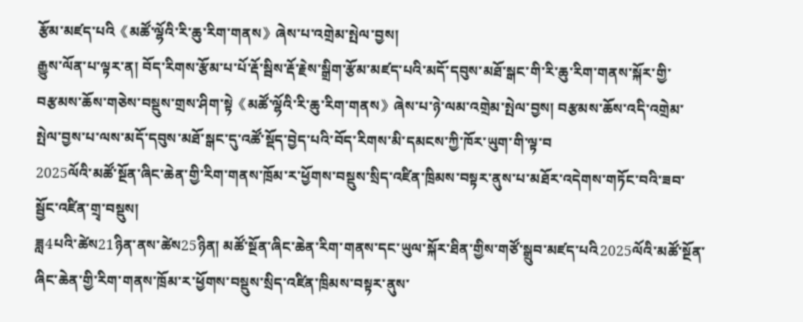རྩོམ་མཛད་པའི《མཚོ་ལྷོའི་རི་ཆུ་རིག་གནས》ཞེས་པ་འགྲེམ་སྤེལ་བྱས།
རྒྱུས་ལོན་པ་ལྟར་ན། བོད་རིགས་རྩོམ་པ་པོ་རྡོ་སྦིས་རྡོ་རྗེས་སྒྲིག་རྩོམ་མཛད་པའི་མདོ་དབུས་མཐོ་སྒང་གི་རི་ཆུ་རིག་གནས་སྐོར་གྱི་བརྩམས་ཆོས་གཅེས་བསྡུས་གྲས་ཤིག་སྟེ《མཚོ་ལྷོའི་རི་ཆུ་རིག་གནས》ཞེས་པ་ཉེ་ལམ་འགྲེམ་སྤེལ་བྱས། བརྩམས་ཆོས་འདི་འགྲེམ་སྤེལ་བྱས་པ་ལས་མདོ་དབུས་མཐོ་སྒང་དུ་འཚོ་སྡོད་བྱེད་པའི་བོད་རིགས་མི་དམངས་ཀྱི་ཁོར་ཡུག་གི་ལྟ་བ
2025ལོའི་མཚོ་སྔོན་ཞིང་ཆེན་གྱི་རིག་གནས་ཁྲོམ་ར་ཕྱོགས་བསྡུས་སྲིད་འཛིན་ཁྲིམས་བསྟར་ནུས་པ་མཐོར་འདེགས་གཏོང་བའི་ཟབ་སྦྱོང་འཛིན་གྲྭ་བསྡུས།
ཟླ4པའི་ཚེས21ཉིན་ནས་ཚེས25ཉིན། མཚོ་སྔོན་ཞིང་ཆེན་རིག་གནས་དང་ཡུལ་སྐོར་ཐིན་གྱིས་གཙོ་སྒྲུབ་མཛད་པའི2025ལོའི་མཚོ་སྔོན་ཞིང་ཆེན་གྱི་རིག་གནས་ཁྲོམ་ར་ཕྱོགས་བསྡུས་སྲིད་འཛིན་ཁྲིམས་བསྟར་ནུས་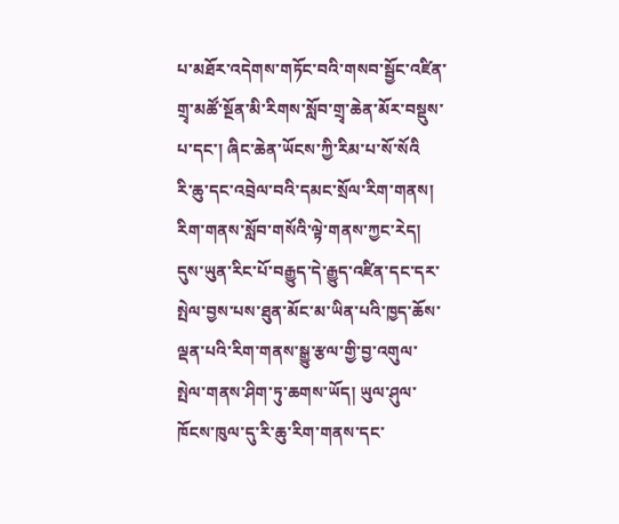པ་མཐོར་འདེགས་གཏོང་བའི་གསབ་སྦྱོང་འཛིན་གྲྭ་མཚོ་སྔོན་མི་རིགས་སློབ་གྲྭ་ཆེན་མོར་བསྡུས་པ་དང་། ཞིང་ཆེན་ཡོངས་ཀྱི་རིམ་པ་སོ་སོའི
རི་ཆུ་དང་འབྲེལ་བའི་དམང་སྲོལ་རིག་གནས།
རིག་གནས་སློབ་གསོའི་ལྟེ་གནས་ཀྱང་རེད། དུས་ཡུན་རིང་པོ་བརྒྱུད་དེ་རྒྱུད་འཛིན་དང་དར་སྤེལ་བྱས་པས་ཐུན་མོང་མ་ཡིན་པའི་ཁྱད་ཆོས་ལྡན་པའི་རིག་གནས་སྒྱུ་རྩལ་གྱི་བྱ་འགུལ་སྤེལ་གནས་ཤིག་ཏུ་ཆགས་ཡོད། ཡུལ་ཤུལ་ཁོངས་ཁུལ་དུ་རི་ཆུ་རིག་གནས་དང་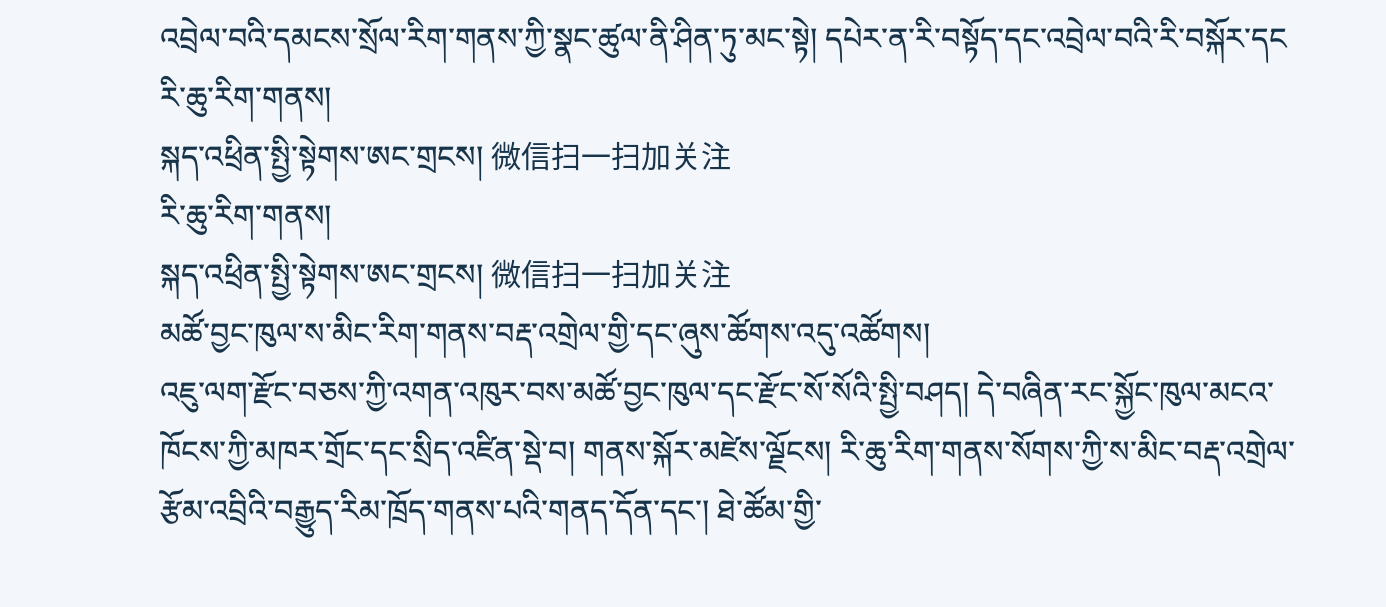འབྲེལ་བའི་དམངས་སྲོལ་རིག་གནས་ཀྱི་སྣང་ཚུལ་ནི་ཤིན་ཏུ་མང་སྟེ། དཔེར་ན་རི་བསྟོད་དང་འབྲེལ་བའི་རི་བསྐོར་དང
རི་ཆུ་རིག་གནས།
སྐད་འཕྲིན་སྤྱི་སྟེགས་ཨང་གྲངས། 微信扫一扫加关注
རི་ཆུ་རིག་གནས།
སྐད་འཕྲིན་སྤྱི་སྟེགས་ཨང་གྲངས། 微信扫一扫加关注
མཚོ་བྱང་ཁུལ་ས་མིང་རིག་གནས་བརྡ་འགྲེལ་གྱི་དང་ཞུས་ཚོགས་འདུ་འཚོགས།
འཇུ་ལག་རྫོང་བཅས་ཀྱི་འགན་འཁུར་བས་མཚོ་བྱང་ཁུལ་དང་རྫོང་སོ་སོའི་སྤྱི་བཤད། དེ་བཞིན་རང་སྐྱོང་ཁུལ་མངའ་ཁོངས་ཀྱི་མཁར་གྲོང་དང་སྲིད་འཛིན་སྡེ་བ། གནས་སྐོར་མཛེས་ལྗོངས། རི་ཆུ་རིག་གནས་སོགས་ཀྱི་ས་མིང་བརྡ་འགྲེལ་རྩོམ་འབྲིའི་བརྒྱུད་རིམ་ཁྲོད་གནས་པའི་གནད་དོན་དང་། ཐེ་ཚོམ་གྱི་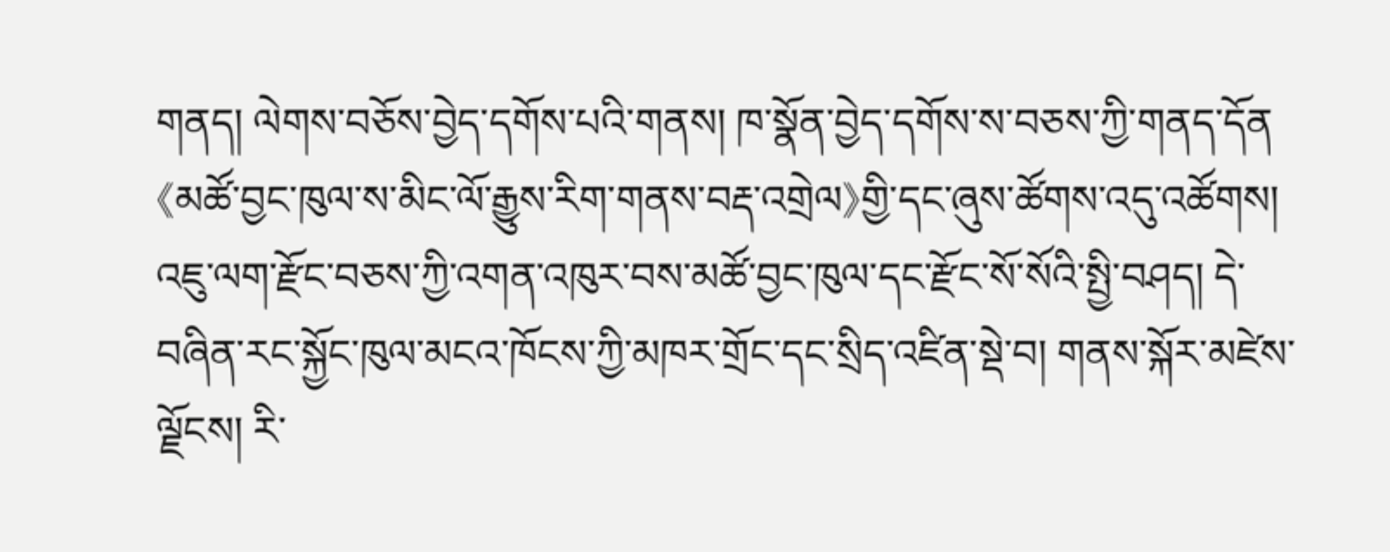གནད། ལེགས་བཅོས་བྱེད་དགོས་པའི་གནས། ཁ་སྣོན་བྱེད་དགོས་ས་བཅས་ཀྱི་གནད་དོན
《མཚོ་བྱང་ཁུལ་ས་མིང་ལོ་རྒྱུས་རིག་གནས་བརྡ་འགྲེལ》གྱི་དང་ཞུས་ཚོགས་འདུ་འཚོགས།
འཇུ་ལག་རྫོང་བཅས་ཀྱི་འགན་འཁུར་བས་མཚོ་བྱང་ཁུལ་དང་རྫོང་སོ་སོའི་སྤྱི་བཤད། དེ་བཞིན་རང་སྐྱོང་ཁུལ་མངའ་ཁོངས་ཀྱི་མཁར་གྲོང་དང་སྲིད་འཛིན་སྡེ་བ། གནས་སྐོར་མཛེས་ལྗོངས། རི་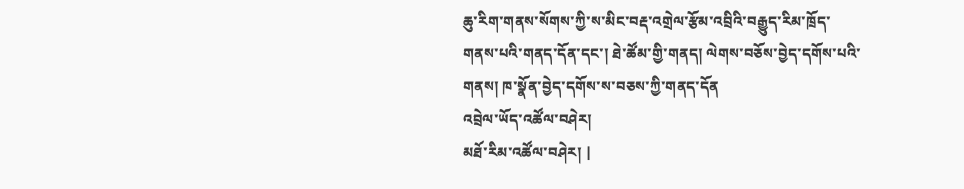ཆུ་རིག་གནས་སོགས་ཀྱི་ས་མིང་བརྡ་འགྲེལ་རྩོམ་འབྲིའི་བརྒྱུད་རིམ་ཁྲོད་གནས་པའི་གནད་དོན་དང་། ཐེ་ཚོམ་གྱི་གནད། ལེགས་བཅོས་བྱེད་དགོས་པའི་གནས། ཁ་སྣོན་བྱེད་དགོས་ས་བཅས་ཀྱི་གནད་དོན
འབྲེལ་ཡོད་འཚོལ་བཤེར།
མཐོ་རིམ་འཚོལ་བཤེར། |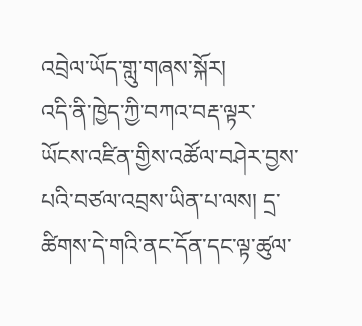འབྲེལ་ཡོད་གླུ་གཞས་སྐོར།
འདི་ནི་ཁྱེད་ཀྱི་བཀའ་བརྡ་ལྟར་ཡོངས་འཛིན་གྱིས་འཚོལ་བཤེར་བྱས་པའི་བཙལ་འབྲས་ཡིན་པ་ལས། དྲ་ཚིགས་དེ་གའི་ནང་དོན་དང་ལྟ་ཚུལ་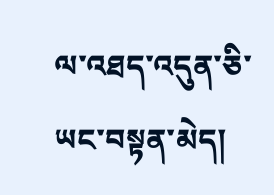ལ་འཐད་འདུན་ཅི་ཡང་བསྟན་མེད།